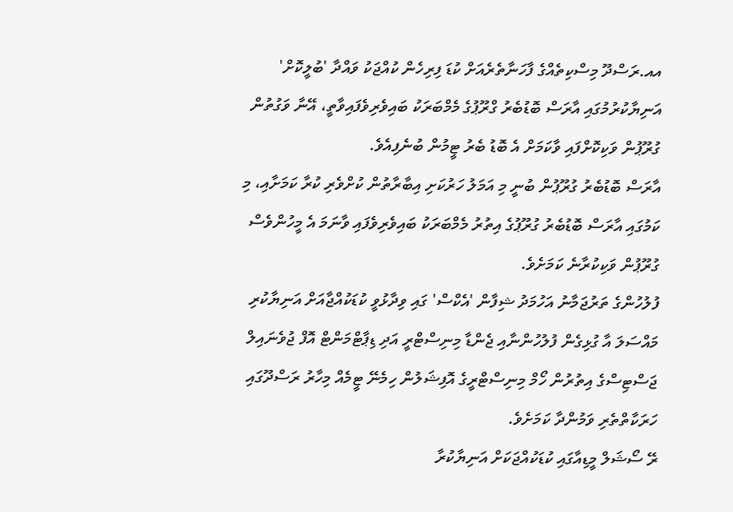އއ.ރަސްދޫ މިސްކިތެއްގެ ފާހަނާތެރެއަށް ކުޑަ ފިރިހެން ކުއްޖަކު ވައްދާ 'ބުލީކޮށް' އަނިޔާކުރުމުގައި އާރަސް ބޮޑުބެރު ގްރޫޕުގެ މެމްބަރަކު ބައިވެރިވެފައިވާތީ، އޭނާ ވަގުތުން ގުރޫޕުން ވަކިކޮށްފައި ވާކަމަށް އެ ބޮޑު ބެރު ޓީމުން ބުނެފިއެވެ.
އާރަސް ބޮޑުބެރު ގުރޫޕުން ބުނީ މި އަމަލު ހަރުކަށި އިބާރާތުން ކުށްވެރި ކުރާ ކަމަށާއި، މި ކަމުގައި އާރަސް ބޮޑުބެރު ގުރޫޕުގެ އިތުރު މެމްބަރަކު ބައިވެރިވެފައި ވާނަމަ އެ މީހުންވެސް ގުރޫޕުން ވަކިކުރާނެ ކަމަށެވެ.
ފުލުހުންގެ ތަރުޖަމާނު އަހުމަދު ޝިފާން 'އެކްސް' ގައި ވިދާޅުވީ ކުޑަކުއްޖާއަށް އަނިޔާކުރި މައްސަލަ އާ ގުޅިގެން ފުލުހުންނާއި ޖެންޑާ މިނިސްޓްރީ އަދި ޑިޕާޓްމަންޓް އޮފް ޖުވެނައިލް ޖަސްޓިސްގެ އިތުރުން ހޯމް މިނިސްޓްރީގެ އޮފިޝަލުން ހިމެނޭ ޓީމެއް މިހާރު ރަސްދޫގައި ހަރަކާތްތެރި ވަމުންދާ ކަމަށެވެ.
ރޭ ސޯޝަލް މީޑިއާގައި ކުޑަކުއްޖަކަށް އަނިޔާކުރާ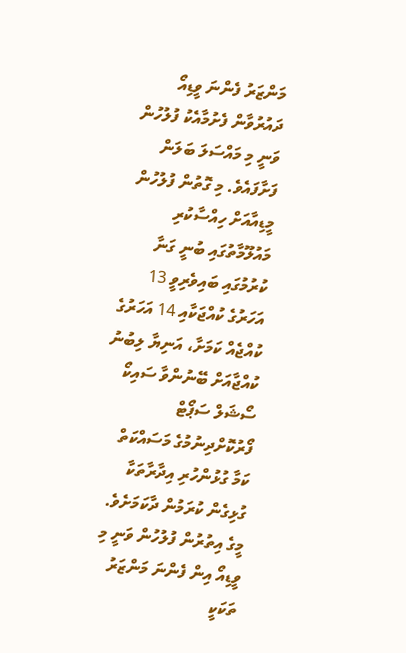މަންޒަރު ފެންނަ ވީޑިއޯ ދައުރުވާން ފެށުމާއެކު ފުލުހުން ވަނީ މި މައްސަލަ ބަލަން ފަށާފައެވެ. މި ގޮތުން ފުލުހުން މީޑިއާއަށް ހިއްސާކުރި މައުލޫމާތުގައި ބުނީ ގަނާ ކުރުމުގައި ބައިވެރިވީ 13 އަހަރުގެ ކުއްޖަކާއި 14 އަހަރުގެ ކުއްޖެއް ކަމަށާ، އަނިޔާ ލިބުނު ކުއްޖާއަށް ބޭނުންވާ ސައިކޯ ސޯޝަލް ސަޕޯޓް ފޯރުކޮށްދިނުމުގެ މަސައްކަތް ކަމާ ގުޅުންހުރި އިދާރާތަކާ ގުޅިގެން ކުރަމުން ދާކަމަށެވެ.
މީގެ އިތުރުން ފުލުހުން ވަނީ މި ވީޑިއޯ އިން ފެންނަ މަންޒަރު ތަކަކީ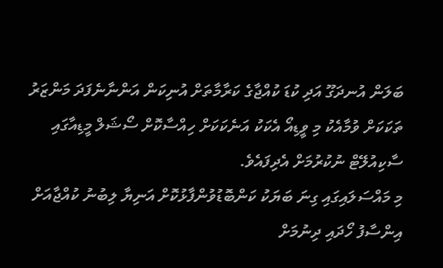ބަލަން އުނދަގޫ އަދި ކުޑަ ކުއްޖާގެ ކަރާމާތަށް އުނިކަން އަންނާނެފަދަ މަންޒަރު ތަކަކަށް ވުމާއެކު މި ވީޑިއޯ އެކަކު އަނެކަކަށް ހިއްސާކޮށް ސޯޝަލް މީޑިއާގައި ސާކިއުލޭޓް ނުކުރުމަށް އެދިފައެވެ.
މި މައްސަލައިގައި ގިނަ ބަޔަކު ކަންބޮޑުވުންފާޅުކޮށް އަނިޔާ ލިބުނު ކުއްޖާއަށް އިންސާފު ހޯދައި ދިނުމަށް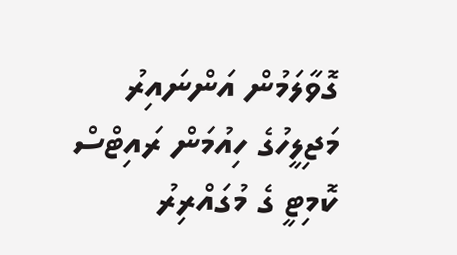ގޮވާލަމުން އަންނައިރު މަޖިލީހުގެ ހިއުމަން ރައިޓްސް ކޮމިޓީ ގެ މުގައްރިރު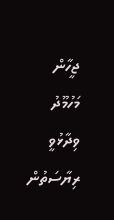ޖީހާން މަހުމޫދު ވިދާޅުވީ ރިޔާސަތުން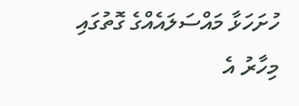ހުށަހަޅާ މައްސަލައެއްގެ ގޮތުގައި މިހާރު އެ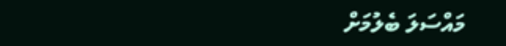މައްސަލަ ބެލުމަށް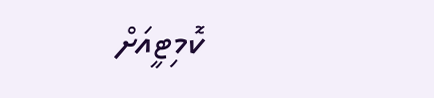ކޮމިޓީއަށް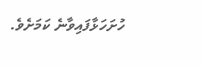ހުށަހަޅާފައިވާނެ ކަމަށެވެ.